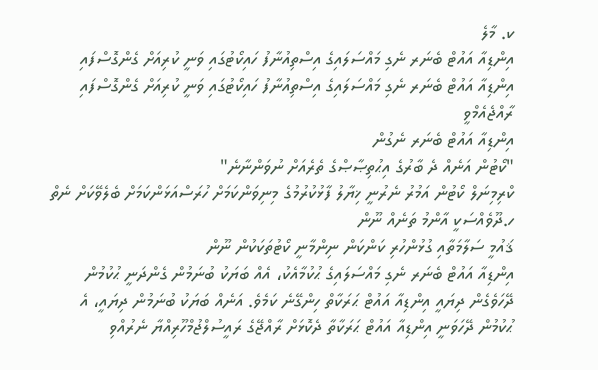ކ. މާލެ
އިންޑިއާ އައުޓް ބެނަރ ނެގި މައްސަލައިގެ އިސްތިއުނާފު ހައިކޯޓުގައި ވަނީ ކުރިއަށް ގެންގޮސްފައި
އިންޑިއާ އައުޓް ބެނަރ ނެގި މައްސަލައިގެ އިސްތިއުނާފު ހައިކޯޓުގައި ވަނީ ކުރިއަށް ގެންގޮސްފައި
ރާއްޖެއެމްވީ
އިންޑިއާ އައުޓް ބެނަރ ނެގުން
"ކޯޓުން އަނެއް ދެ ބާރުގެ އިޙުތިޞާޞްގެ ތެރެއަށް ނުވަންނާނެ"
ކްރިމިނަލް ކޯޓުން އަމުރު ނެރުނީ ޚިޔާލު ފާޅުކުރުމުގެ މިނިވަންކަމަށް ހުރަސްއަޅަންކަމަށް ބެލެވޭކަށް ނެތް
ހ.ދޫވެއްސަކީ އާންމު ތަނެއް ނޫން
ޤައުމީ ސަލާމަތާއި ގުޅުންހުރި ކަންކަން ނިންމާނީ ކޯޓުތަކަކުން ނޫން
އިންޑިއާ އައުޓް ބެނަރ ނެގި މައްސަލައިގެ ޙުކުމާއެކު، އެއް ބަޔަކު ބުނަމުން ގެންދަނީ ޙުކުމުން ދޭހަވެގެން ދިޔައީ އިންޑިއާ އައުޓް ޙަރަކާތް ހިންގޭނެ ކަމެވެ. އަނެއް ބަޔަކު ބުނަމުން ދިޔައީ، އެ ޙުކުމުން ދޭހަވަނީ އިންޑިއާ އައުޓް ޙަރަކާތާ ދެކޮޅަށް ރާއްޖޭގެ ރައީސުލްޖުމްހޫރިއްޔާ ނެރުއްވި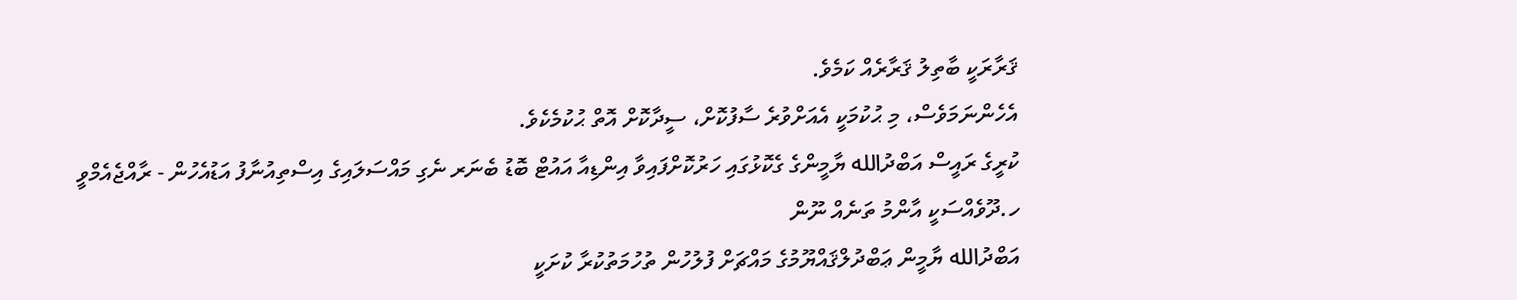ޤަރާރަކީ ބާތިލު ޤަރާރެއް ކަމެވެ.
އެހެންނަމަވެސް، މި ޙުކުމަކީ އެއަށްވުރެ ސާފުކޮށް، ސީދާކޮށް އޮތް ޙުކުމެކެވެ.
ކުރީގެ ރައީސް އަބްދުالله ޔާމީންގެ ގެކޮޅުގައި ހަރުކޮށްފައިވާ އިންޑިއާ އައުޓް ބޮޑު ބެނަރ ނެގި މައްސަލައިގެ އިސްތިއުނާފު އަޑުއެހުން - ރާއްޖެއެމްވީ
ހ.ދޫވެއްސަކީ އާންމު ތަނެއް ނޫން
އަބްދުالله ޔާމީން ޢަބްދުލްޤައްޔޫމުގެ މައްޗަށް ފުލުހުން ތުހުމަތުކުރާ ކުށަކީ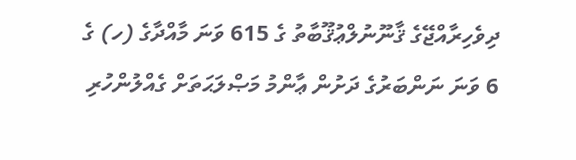ދިވެހިރާއްޖޭގެ ޤާނޫނުލްޢުޤޫބާތު ގެ 615 ވަނަ މާއްދާގެ (ހ) ގެ 6 ވަނަ ނަންބަރުގެ ދަށުން ޢާންމު މަޞްލަޙަތަށް ގެއްލުންހުރި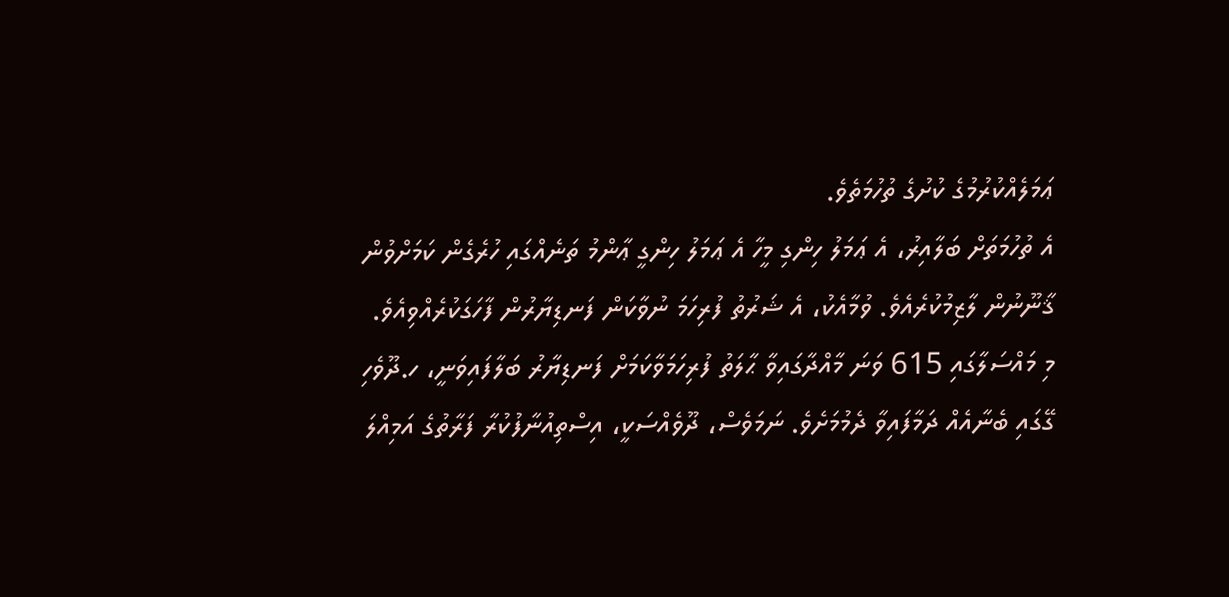ޢަމަލެއްކުރުމުގެ ކުށުގެ ތުހުމަތެވެ.
އެ ތުހުމަތަށް ބަލާއިރު، އެ ޢަމަލު ހިންގި މީހާ އެ ޢަމަލު ހިންގީ ޢާންމު ތަނެއްގައި ހުރެގެން ކަމަށްވުން ޤާނޫނުން ލާޒިމުކުރެއެވެ. ވުމާއެކު، އެ ޝަރުތު ފުރިހަމަ ނުވާކަން ފަނޑިޔާރުން ފާހަގަކުރެއްވިއެވެ.
މި މައްސަލާގައި 615 ވަނަ މާއްދާގައިވާ ޙާލަތު ފުރިހަމަވާކަމަށް ފަނޑިޔާރު ބަލާފައިވަނީ، ހ.ދޫވެހި ގޭގައި ބެނާއެއް ދަމާފައިވާ ދެމުމަށެވެ. ނަމަވެސް، ދޫވެއްސަކީ، އިސްތިއުނާފުކުރާ ފަރާތުގެ އަމިއްލަ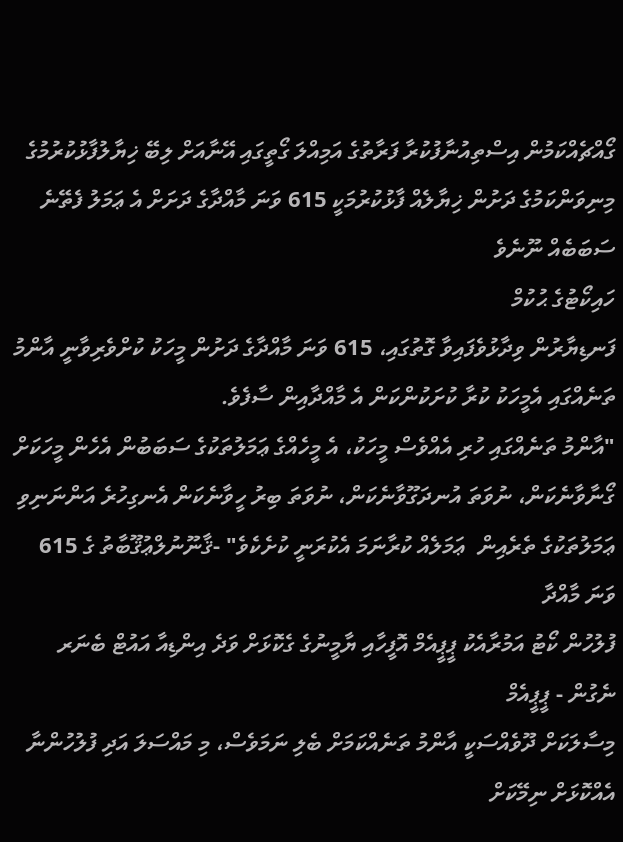ގޯއްޗެއްކަމުން އިސްތިއުނާފުކުރާ ފަރާތުގެ އަމިއްލަ ގޯތީގައި އޭނާއަށް ލިބޭ ޚިޔާލުފާޅުކުރުމުގެ މިނިވަންކަމުގެ ދަށުން ޚިޔާލެއް ފާޅުކުރުމަކީ 615 ވަނަ މާއްދާގެ ދަށަށް އެ ޢަމަލު ފެތޭނެ ސަބަބެއް ނޫނެވެ
ހައިކޯޓުގެ ޙުކުމް
ފަނޑިޔާރުން ވިދާޅުވެފައިވާ ގޮތުގައި، 615 ވަނަ މާއްދާގެ ދަށުން މީހަކު ކުށްވެރިވާނީ އާންމު ތަނެއްގައި އެމީހަކު ކުރާ ކުށަކުންކަން އެ މާއްދާއިން ސާފެވެ.
"އާންމު ތަނެއްގައި ހުރި އެއްވެސް މީހަކު، އެ މީހެއްގެ ޢަމަލުތަކުގެ ސަބަބުން އެހެން މީހަކަށް ގޯނާވާނެކަން، ނުވަތަ އުނދަގޫވާނެކަން، ނުވަތަ ބިރު ހީވާނެކަން އެނގިހުރެ އަންނަނިވި ޢަމަލުތަކުގެ ތެރެއިން  ޢަމަލެއް ކުރާނަމަ އެކުރަނީ ކުށެކެވެ" -ޤާނޫނުލްޢުޤޫބާތު ގެ 615 ވަނަ މާއްދާ
ފުލުހުން ކޯޓު އަމުރާއެކު ޕީޕީއެމް އޮފީހާއި ޔާމީނުގެ ގެކޮޅަށް ވަދެ އިންޑިއާ އައުޓް ބެނަރ ނެގުން - ޕީޕީއެމް
މިސާލަކަށް ދޫވެއްސަކީ އާންމު ތަނެއްކަމަށް ބެލި ނަމަވެސް، މި މައްސަލަ އަދި ފުލުހުންނާ އެއްކޮޅަށް ނިމޭކަށް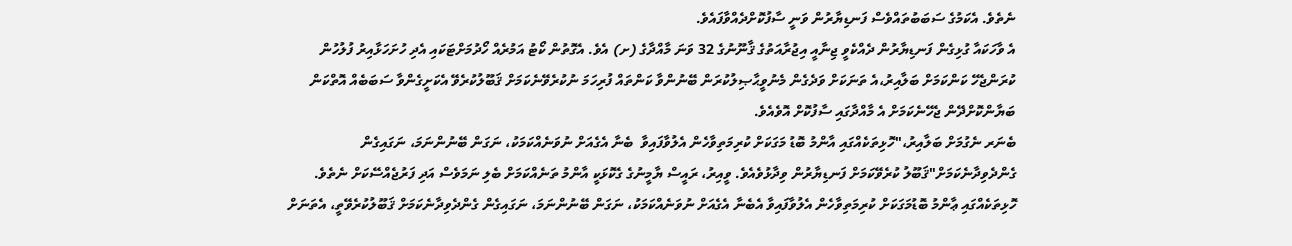ނެތެވެ. އެކަމުގެ ސަބަބުތައްވެސް ފަނޑިޔާރުން ވަނީ ސާފުކޮށްދެއްވާފައެވެ.
އެ ވާހަކައާ ގުޅިގެން ފަނޑިޔާރުން ދެއްކެވީ ޖިނާއީ އިޖުރާއަތުގެ ޤާނޫނުގެ 32 ވަނަ މާއްދާގެ (ށ) އެވެ. އެގޮތުން ކޯޓު އަމުރެއް ހޯދުމަށްޓަކައި އެދި ހުށަހަޅާއިރު ފުލުހުން ކުރަންޖެހޭ ކަންކަމަށް ބަލާއިރު،އެ ތަނަކަށް ވަދެގެން މެނުވީޙާޞިލުކުރަން ބޭނުންވާ ކަންތައް ފުރިހަމަ ނުކުރެވޭނެކަމަށް ޤަބޫލުކުރެވޭ އެކަށީގެންވާ ސަބަބެއް އޮތްކަން ބަޔާންކޮށްދޭން ޖެހޭނެކަމަށް އެ މާއްދާގައި ސާފުކޮށް އޮވެއެވެ.
ބެނަރ ނެގުމަށް ބަލާއިރު،"ހޮޅިތަކެއްގައި އާންމު ބޮޑު މަގަކަށް ކުރިމަތިވާހެން އެލުވާފައިވާ  ބެނާ އެގެއަށް ނުވަނެއްކަމަކު، ނަގަން ބޭނުންނަމަ، ނަގައިގެން ގެންދެވިދާނެކަމަށް"ޤަބޫލު ކުރެވޭކަމަށް ފަނޑިޔާރުން ވިދާޅުވެއެވެ. ވީއިރު، ރައީސް ޔާމީނުގެ ގެކޮޅަކީ އާންމު ތަނެއްކަމަށް ބެލި ނަމަވެސް އަދި ފަރުޖެއްސޭކަށް ނެތެވެ.
ހޮޅިތަކެއްގައި ޢާންމު ބޮޑުމަގަކަށް ކުރިމަތިވާހެން އެލުވާފައިވާ އެބެނާ އެގެއަށް ނުވަނެއްކަމަކު، ނަގަން ބޭނުންނަމަ، ނަގައިގެން ގެންދެވިދާނެކަމަށް ޤަބޫލުކުރެވޭތީ، އެތަނަށް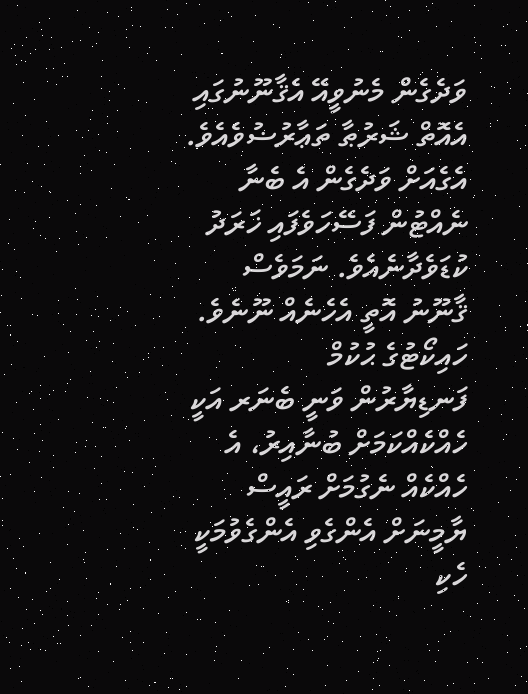ވަދެގެން މެނުވީއޭ އެޤާނޫނުގައި އެއޮތް ޝަރުޠާ ތަޢާރުޟުވެއެވެ. އެގެއަށް ވަދެގެން އެ ބެނާ ނެއްޓުން ފަސޭހަވެފައި ޚަރަދު ކުޑަވެދާނެއެވެ. ނަމަވެސް ޤާނޫނު އޮތީ އެހެނެއް ނޫނެވެ.
ހައިކޯޓުގެ ޙުކުމް
ފަނޑިޔާރުން ވަނީ ބެނަރ އަކީ ހެއްކެއްކަމަށް ބުނާއިރު، އެ ހެއްކެއް ނެގުމަށް ރައީސް ޔާމީނަށް އެންގެވި އެންގެވުމަކީ ހެކި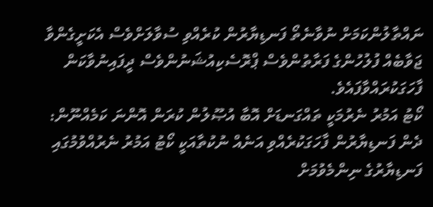ނައްތާލުންކަމަށް ނުވާނެތޯ ފަނޑިޔާރުން ކުރެއްވި ސުވާލަށްވެސް އެކަށީގެންވާ ޖަވާބެއް ފުލުހުންގެ ފަރާތުންވެސް ޕްރޮސެކިއުޝަނުންވެސް ދީފައިނުވާކަން ފާހަގަކުރައްވާފައެވެ.
ކޯޓު އަމުރު ނެރުމަކީ ތައްގަނޑަށް އޮބާ އުޞޫލުން ކުރަން އޮންނަ ކަމެއްނޫން:
ދެން ފަނޑިޔާރުން ފާހަގަކުރެއްވި އަނެއް ނުކުތާއަކީ ކޯޓު އަމުރު ނެރުއްވުމުގައި ފަނޑިޔާރުގެ ނިންމެވުމަށް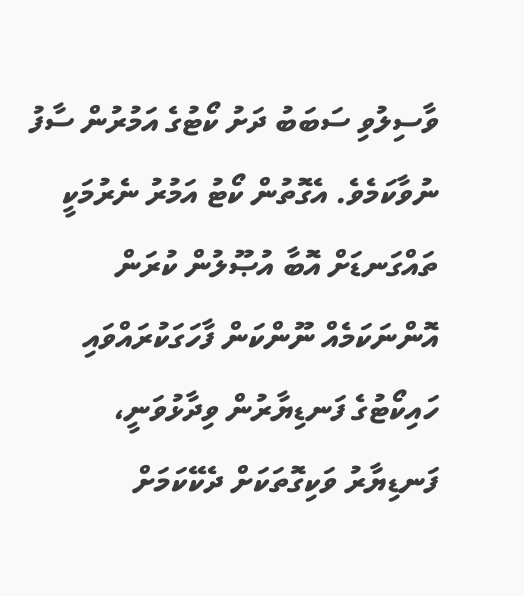ވާސިލުވި ސަބަބު ދަށު ކޯޓުގެ އަމުރުން ސާފު ނުވާކަމެވެ. އެގޮތުން ކޯޓު އަމުރު ނެރުމަކީ ތައްގަނޑަށް އޮބާ އުޞޫލުން ކުރަން އޮންނަކަމެއް ނޫންކަން ފާހަގަކުރައްވައި ހައިކޯޓުގެ ފަނޑިޔާރުން ވިދާޅުވަނީ، ފަނޑިޔާރު ވަކިގޮތަކަށް ދެކޭކަމަށް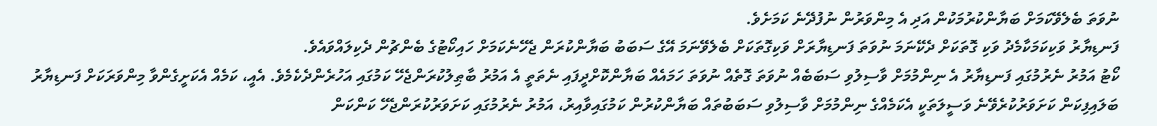ނުވަތަ ބެލެވޭކަމަށް ބަޔާންކުރުމަކުން އަދި އެ މިންވަރުން ނުފުދޭނެ ކަމަށެވެ.
ފަނޑިޔާރު ވަކިކަމަކާމެދު ވަކި ގޮތަކަށް ދެކޭނަމަ ނުވަތަ ފަނޑިޔާރަށް ވަކިގޮތަކަށް ބެލެވޭނަމަ އޭގެ ސަބަބު ބަޔާންކުރަން ޖެހޭނެކަމަށް ހައިކޯޓުގެ ބެންޗުން ދެކިލައްވައެވެ.
ކޯޓު އަމުރު ނެރުމުގައި ފަނޑިޔާރު އެ ނިންމުމަށް ވާސިލުވި ސަބަބެއް ނުވަތަ ގޮތެއް ނުވަތަ ހަމައެއް ބަޔާންކޮށްދީފައި ނެތަތީ އެ އަމުރު ބާޠިލުކުރަންޖެހޭ ކަމުގައި އަހުރެންދެކެމެވެ. އެއީ، ކަމެއް އެކަށީގެންވާ މިންވަރަކަށް ފަނޑިޔާރު ބަލައިފިކަން ކަށަވަރުކުރެވޭނެ ވަސީލަތަކީ އެކަމެއްގެ ނިންމުމަށް ވާސިލުވި ސަބަބުތައް ބަޔާންކުރުން ކަމުގައިވާއިރު، އަމުރު ނެރުމުގައި ކަށަވަރުކުރަންޖެހޭ ކަންކަން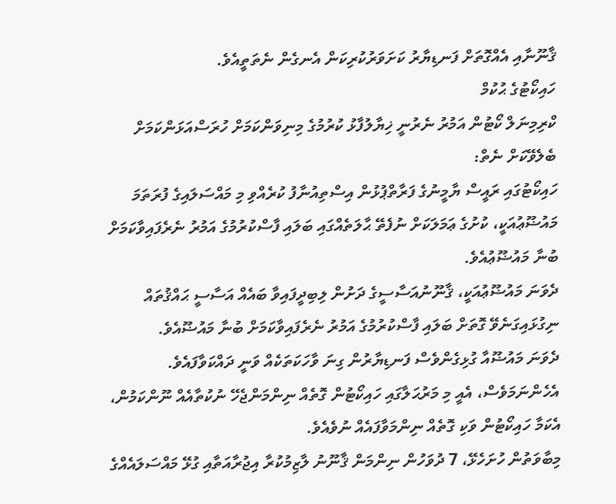ޤާނޫނާއި އެއްގޮތަށް ފަނޑިޔާރު ކަށަވަރުކުރިކަން އެނގެން ނެތަތީއެވެ.
ހައިކޯޓުގެ ޙުކުމް
ކްރިމިނަލް ކޯޓުން އަމުރު ނެރުނީ ޚިޔާލުފާޅު ކުރުމުގެ މިނިވަންކަމަށް ހުރަސްއަޅަންކަމަށް ބެލެވޭކަށް ނެތް:
ހައިކޯޓުގައި ރައީސް ޔާމީނުގެ ފަރާތްޕުޅުން އިސްތިއުނާފު ކުރެއްވި މި މައްސަލައިގެ ފުރަތަމަ މައުޟޫޢުއަކީ، ކުށުގެ ޢަމަލަކަށް ނުފެތޭ ޙާލަތެއްގައި ބަލައި ފާސްކުރުމުގެ އަމުރު ނެރެފައިވާކަމަށް ބުނާ މައުޟޫޢުއެވެ.
ދެވަނަ މައުޟޫޢުއަކީ، ޤާނޫނުއަސާސީގެ ދަށުން ލިބިދީފައިވާ ބައެއް އަސާސީ ޙައްޤުތައް ނިގުޅައިގަނެވޭ ގޮތަށް ބަލައި ފާސްކުރުމުގެ އަމުރު ނެރެފައިވާކަމަށް ބުނާ މައުޟޫއެވެ.
ދެވަނަ މައުޟޫއާ ގުޅިގެންވެސް ފަނޑިޔާރުން ގިނަ ވާހަކަތަކެއް ވަނީ ދައްކަވާފައެވެ.
އެހެންނަމަވެސް، އެއީ މި މަރުޙަލާގައި ހައިކޯޓުން ގޮތެއް ނިންމަންޖެހޭ ނުކުތާއެއް ނޫންކަމުން، އެކަމާ ހައިކޯޓުން ވަކި ގޮތެއް ނިންމަވާފައެއް ނުވެއެވެ.
މިބާވަތުން ހުށަހެޅޭ، 7 ދުވަހުން ނިންމަން ޤާނޫނު ލާޒިމުކުރާ އިޖުރާއަތާއި ގުޅޭ މައްސަލައެއްގެ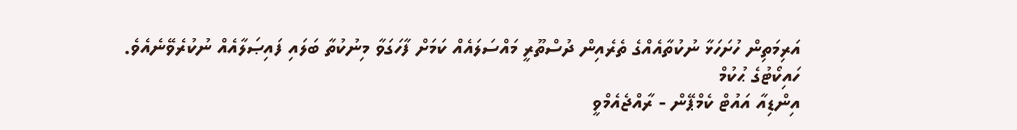އަރިމަތިން ހުށަހަޅާ ނުކުތާއެއްގެ ތެރެއިން ދުސްތޫރީ މައްސަލައެއް ކަމަށް ފާހަގަވާ މިނުކުތާ ބަލައި ފައިޞަލާއެއް ނުކުރެވޭނެއެވެ.
ހައިކޯޓުގެ ޙުކުމް
އިންޑިއާ އައުޓް ކެމްޕޭން - ރާއްޖެއެމްވީ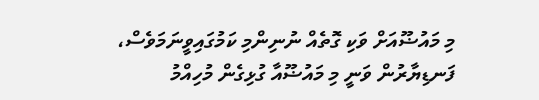މި މައުޟޫއަށް ވަކި ގޮތެއް ނުނިންމި ކަމުގައިވީނަމަވެސް، ފަނޑިޔާރުން ވަނީ މި މައުޟޫއާ ގުޅިގެން މުހިއްމު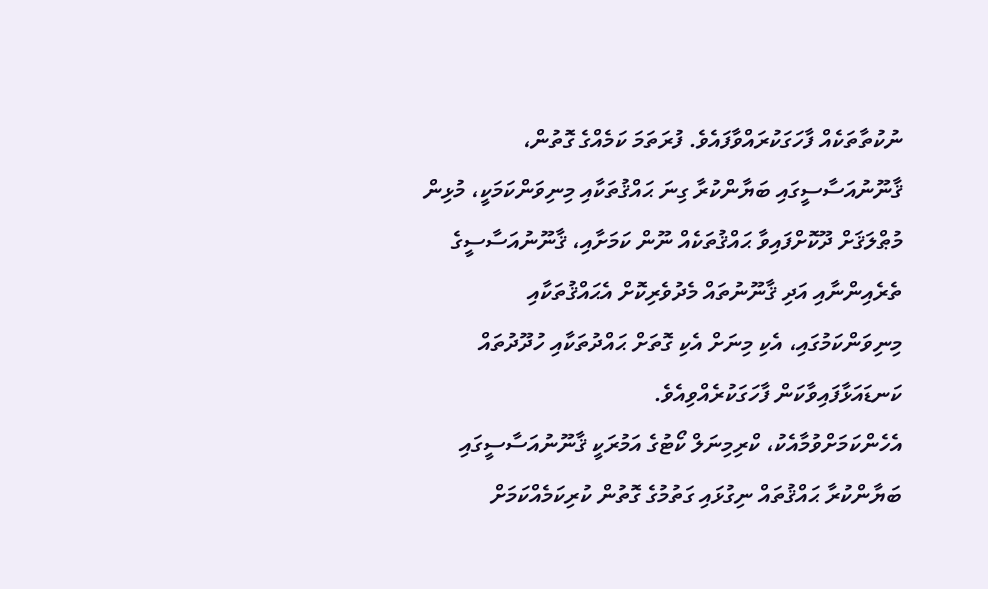ނުކުތާތަކެއް ފާހަގަކުރައްވާފައެވެ. ފުރަތަމަ ކަމެއްގެ ގޮތުން، ޤާނޫނުއަސާސީގައި ބަޔާންކުރާ ގިނަ ޙައްޤުތަކާއި މިނިވަންކަމަކީ، މުޅިން މުޠްލަޤަށް ދޫކޮށްފައިވާ ޙައްޤުތަކެއް ނޫން ކަމަށާއި، ޤާނޫނުއަސާސީގެ ތެރެއިންނާއި އަދި ޤާނޫނުތައް މެދުވެރިކޮށް އެޙައްޤުތަކާއި މިނިވަންކަމުގައި، އެކި މިނަށް އެކި ގޮތަށް ޙައްދުތަކާއި ހުދޫދުތައް ކަނޑައަޅާފައިވާކަން ފާހަގަކުރެއްވިއެވެ.
އެހެންކަމަށްވުމާއެކު، ކްރިމިނަލް ކޯޓުގެ އަމުރަކީ ޤާނޫނުއަސާސީގައި ބަޔާންކުރާ ޙައްޤުތައް ނިގުޅައި ގަތުމުގެ ގޮތުން ކުރިކަމެއްކަމަށް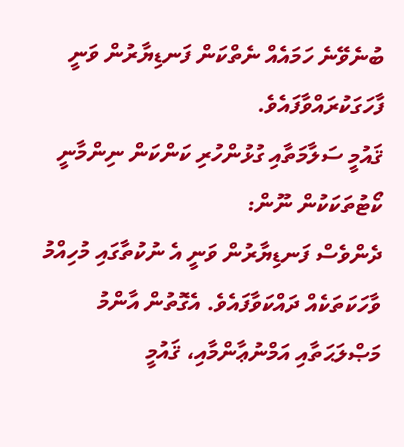ބުނެވޭނެ ހަމައެއް ނެތްކަން ފަނޑިޔާރުން ވަނީ ފާހަގަކުރައްވާފައެވެ.
ޤައުމީ ސަލާމަތާއި ގުޅުންހުރި ކަންކަން ނިންމާނީ ކޯޓުތަކަކުން ނޫން:
ދެންވެސް ފަނޑިޔާރުން ވަނީ އެ ނުކުތާގައި މުހިއްމު ވާހަކަތަކެއް ދައްކަވާފައެވެ. އެގޮތުން އާންމު މަޞްލަޙަތާއި އަމްނުޢާންމާއި، ޤައުމީ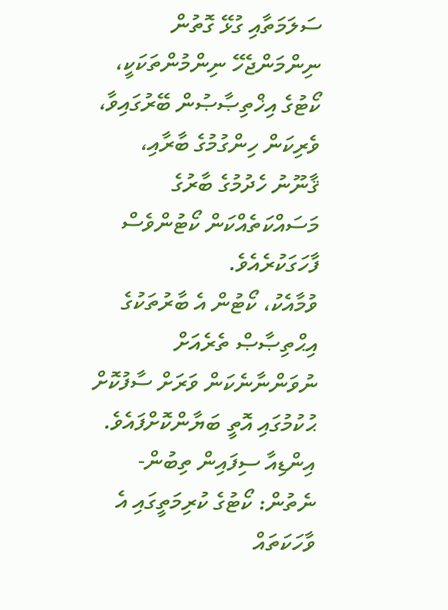ސަލަމަތާއި ގުޅޭ ގޮތުން ނިންމަންޖެހޭ ނިންމުންތަކަކީ، ކޯޓުގެ އިޚްތިޞާޞުން ބޭރުގައިވާ، ވެރިކަން ހިންގުމުގެ ބާރާއި، ޤާނޫނު ހެދުމުގެ ބާރުގެ މަސައްކަތެއްކަން ކޯޓުންވެސް ފާހަގަކުރެއެވެ.
ވުމާއެކު، ކޯޓުން އެ ބާރުތަކުގެ އިޙްތިޞާޞް ތެރެއަށް ނުވަންނާނެކަން ވަރަށް ސާފުކޮށް ޙުކުމުގައި އޮތީ ބަޔާންކޮށްފައެވެ.
އިންޑިއާ ސިފައިން ތިބުން-ނެތުން: ކޯޓުގެ ކުރިމަތީގައި އެ ވާހަކަތައް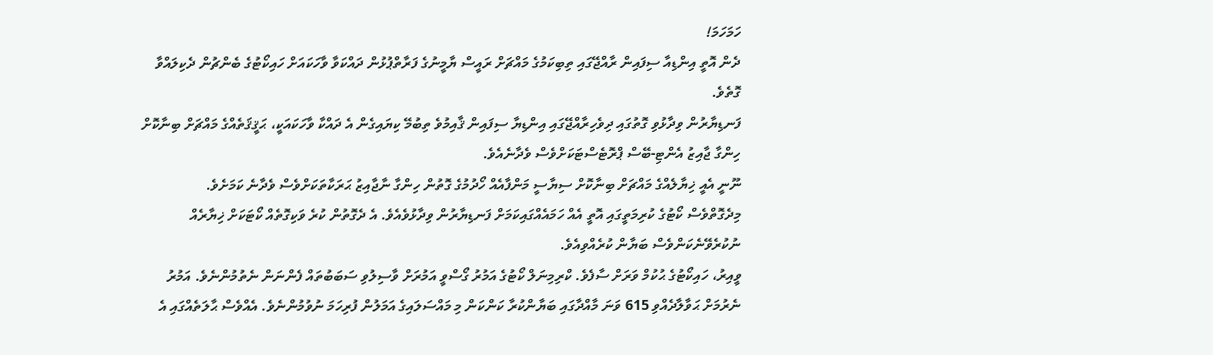ހަމަހަމަ!
ދެން އޮތީ އިންޑިއާ ސިފައިން ރާއްޖޭގައި ތިބިކަމުގެ މައްޗަށް ރައީސް ޔާމީނުގެ ފަރާތްޕުޅުން ދައްކަވާ ވާހަކައަށް ހައިކޯޓުގެ ބެންޗުން ދެކިލައްވާ ގޮތެވެ.
ފަނޑިޔާރުން ވިދާޅުވި ގޮތުގައި ދިވެހިރާއްޖޭގައި އިންޑިޔާ ސިފައިން ޤާއިމުވެ ތިބުމޭ ކިޔައިގެން އެ ދައްކާ ވާހަކައަކީ، ޙަޤީޤަތެއްގެ މައްޗަށް ބިނާކޮށް ހިންގާ ޖާއިޒު އެންޓި-ބޭސް ޕްރޮޓެސްޓަކަށްވެސް ވެދާނެއެވެ.
ނޫނީ އެއީ ޚިޔާލެއްގެ މައްޗަށް ބިނާކޮށް ސިޔާސީ މަންފާއެއް ހޯދުމުގެ ގޮތުން ހިންގާ ނާޖާއިޒު ޙަރަކާތަކަށްވެސް ވެދާނެ ކަމަށެވެ.
މިދެގޮތްވެސް ކޯޓުގެ ކުރިމަތީގައި އޮތީ އެއް ހަމައެއްގައިކަމަށް ފަނޑިޔާރުން ވިދާޅުވެއެވެ. އެ ދެގޮތުން ކުރެ ވަކިގޮތެއް ކޯޓަކަށް ޚިޔާރެއް ނުކުރެވޭނެކަންވެސް ބަޔާން ކުރެއްވިއެވެ.
ވީއިރު، ހައިކޯޓުގެ ޙުކުމް ވަރަށް ސާފެވެ. ކްރިމިނަލް ކޯޓުގެ އަމުރު ގޯސްވީ އަމުރަށް ވާސިލުވި ސަބަބުތައް ފެންނަން ނެތުމުންނެވެ. އަމުރު ނެރުމަށް ޙަވާލާދެއްވި 615 ވަނަ މާއްދާގައި ބަޔާންކުރާ ކަންކަން މި މައްސަލައިގެ އަމަލުން ފުރިހަމަ ނުވުމުންނެވެ. އެއްވެސް ޙާލަތެއްގައި އެ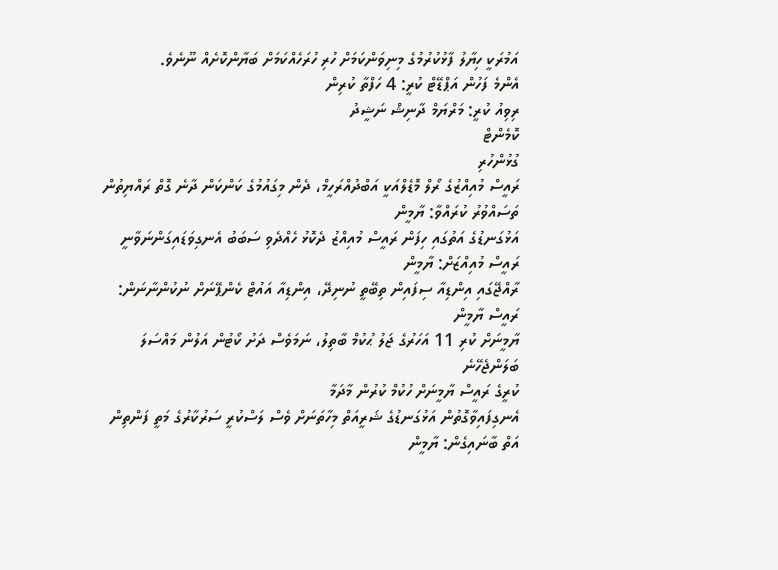އަމުރަކީ ހިޔާލު ފާޅުކުރުމުގެ މިނިވަންކަމަށް ހުރި ހުރަހެއްކަމަށް ބަޔާންކޮށެއް ނޫނެވެ.
އެންމެ ފަހުން އަޕްޑޭޓް ކުރީ: 4 ހަފްތާ ކުރިން
ރިވިއު ކުރީ: މަރްޔަމް ދާނިޝް ނަޝީދު
ކޮމެންޓް
ގުޅުންހުރި
ރައީސް މުއިއްޒުގެ ރޯލް މޮޑެލްއަކީ އަބްދުއްރަހީމް، ދެން މިގައުމުގެ ކަންކަން ދާނެ ގޮތް ރައްޔިތުން ތަސައްވުރު ކުރައްވާ: ޔާމީން
އަޅުގަނޑުގެ އަތުގައި ހިފަން ރައީސް މުއިއްޒު ދެކޮޅު ހެއްދެވި ސަބަބު އެނގިވަޑައިގަންނަވާނީ ރައީސް މުއިއްޒަށް: ޔާމީން
ރާއްޖޭގައި އިންޑިއާ ސިފައިން ތިބޭތީ ނުނިދޭ، އިންޑިއާ އައުޓް ކެންޕޭނަށް ނުކުންނާނަން: ރައީސް ޔާމީން
ޔާމީނަށް ކުރި 11 އަހަރުގެ ޖަލު ޙުކުމް ބާތިލު، ނަމަވެސް ދަށު ކޯޓުން އަލުން މައްސަލަ ބަލަންޖެހޭނެ
ކުރީގެ ރައީސް ޔާމީނަށް ހުކުމް ކުރުން މާދަމާ
އެނގިފައިވާގޮތުން އަޅުގަނޑުގެ ޝަރީއަތް މިހާތަނަށް ވެސް ލަސްކުރީ ސަރުކާރުގެ މަތީ ފަންތިން އަތް ބާނައިގެން: ޔާމީން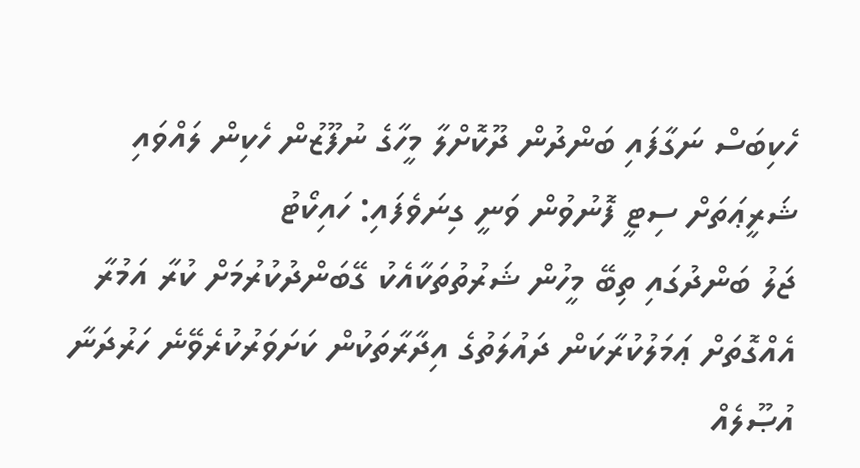ހެކިބަސް ނަގާފައި ބަންދުން ދޫކޮށްލާ މީހާގެ ނުފޫޒުން ހެކިން ލައްވައި ޝަރީޢަތަށް ސިޓީ ފޮނުވުން ވަނީ ގިނަވެފައި: ހައިކޯޓު
ޖަލު ބަންދުގައި ތިބޭ މީހުން ޝަރުތުތަކާއެކު ގޭބަންދުކުރުމަށް ކުރާ އަމުރާ އެއްގޮތަށް ޢަމަލުކުރާކަން ދައުލަތުގެ އިދާރާތަކުން ކަށަވަރުކުރެވޭނެ ހަރުދަނާ އުޞޫލެއް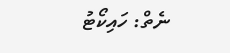ނެތް: ހައިކޯޓު